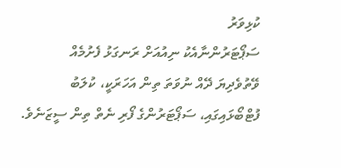ކުޅިވަރު
ސަޕޯޓަރުންނާއެކު ނިއުއަށް ރަނގަޅު ފެށުމެއް
ވޭތުވެދިޔަ ދޭއް ނުވަތަ ތިން އަހަރަކީ، ކުލަބު ފުޓްބޯޅައިގައި، ސަޕޯޓަރުންގެ ފޯރި ނެތް ތިން ސީޒަނެވެ.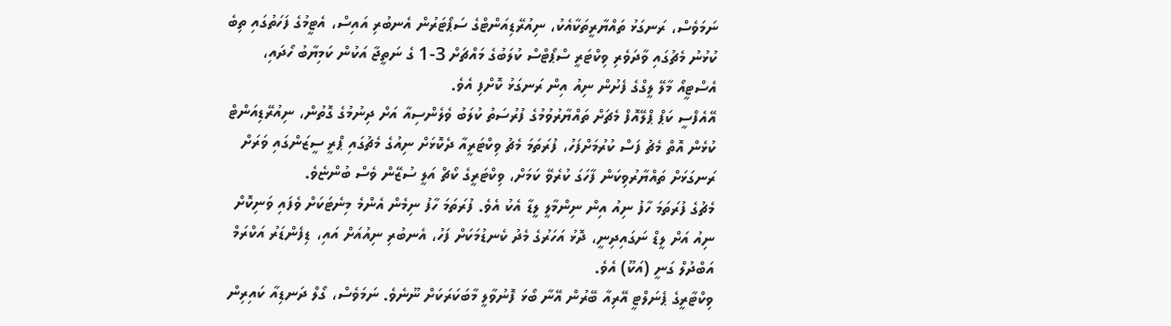ނަމަވެސް، ރަނގަޅު ތައްޔާރީތަކާއެކު، ނިއުރޭޑިއަންޓްގެ ސަޕޯޓަރުން އެނބުރި އައިސް، އެޓީމުގެ ފަހަތުގައި ތިބެ ކުޅުނު މެޗުގައި ވާދަވެރި ވިކްޓަރީ ސްޕޯޓްސް ކުލަބުގެ މައްޗަށް 3-1 ގެ ނަތީޖާ އަކުން ކަމިޔާބު ހޯދައި، އެސްޓީއޯ މާލޭ ލީގްގެ ފެށުން ނިއު އިން ރަނގަޅު ކޮށްފި އެވެ.
އޭއެފްސީ ކަޕް ޕްލޭއޮފް މެޗަށް ތައްޔާރުވުމުގެ ފުރުސަތު ކުލަބު ވެލެންސިއާ އަށް ދިނުމުގެ ގޮތުން، ނިއުރޭޑިއަންޓް ކުޅެން އޮތް މެޗު ފަސް ކުރުމަށްފަހު، ފުރަތަމަ މެޗު ވިކްޓަރީއާ ދެކޮޅަށް ނިއުގެ މެޗުގައި ޕްރީ ސީޒަންގައި ވަރަށް ރަނގަޅަށް ތައްޔާރުވިކަން ފާހަގަ ކުރެވޭ ކަމަށް، ވިކްޓަރީގެ ކޯޗް އަލީ ސުޒޭން ވެސް ބުންޏެވެ.
މެޗުގެ ފުރަތަމަ ހާފު ނިއު އިން ނިންމާލީ ލީޑާ އެކު އެވެ. ފުރަތަމަ ހާފު ނިމެން އެންމެ މިނެޓަކަށް ވެފައި ވަނިކޮށް ނިއު އަށް ލީޑް ނަގައިދިނީ، ދޮޅު އަހަރުގެ މެދު ކެނޑުމަކަށް ފަހު، އެނބުރި ނިއުއަށް އައި، ޑިފެންޑަރު އަކްރަމް އަބްދުލް ގަނީ (އަކޫ) އެވެ.
ވިކްޓާރީގެ ޕެނަލްޓީ އޭރިއާ ބޭރުން އޭނާ ބޯޅަ ފޮނުވާލީ މާބަކަރަކަށް ނޫނެވެ. ނަމަވެސް، ގޯލް ދަނޑިއާ ކައިރިން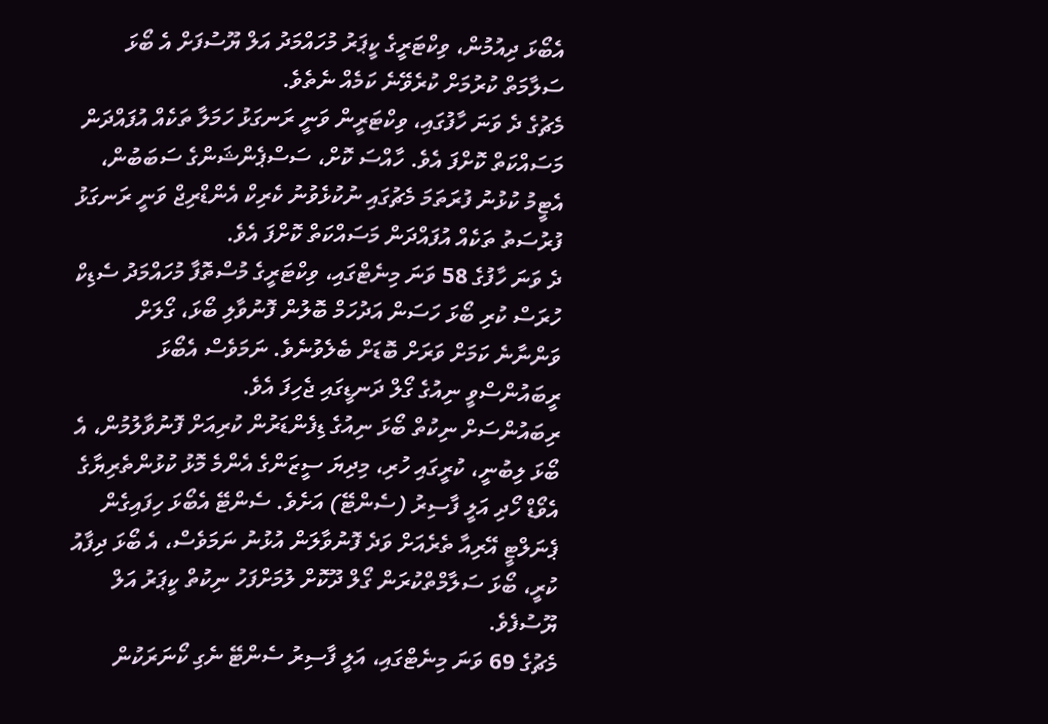އެބޯޅަ ދިއުމުން، ވިކްޓަރީގެ ކީޕަރު މުހައްމަދު އަލް ޔޫސުފަށް އެ ބޯޅަ ސަލާމަތް ކުރުމަށް ކުރެވޭނެ ކަމެއް ނެތެވެ.
މެޗުގެ ދެ ވަނަ ހާފުގައި، ވިކްޓަރީން ވަނީ ރަނގަޅު ހަމަލާ ތަކެއް އުފައްދަން މަސައްކަތް ކޮށްފަ އެވެ. ހާއްސަ ކޮށް، ސަސްޕެންޝަންގެ ސަބަބުން، އެޓީމު ކުޅުނު ފުރަތަމަ މެޗުގައި ނުކުޅެވުނު ކެރިކް އެންޑްރިޖް ވަނީ ރަނގަޅު ފުރުސަތު ތަކެއް އުފައްދަން މަސައްކަތް ކޮށްފަ އެވެ.
ދެ ވަނަ ހާފުގެ 58 ވަނަ މިނެޓްގައި، ވިކްޓަރީގެ މުސްތޮފާ މުހައްމަދު ސެޑިކް ހުރަސް ކުރި ބޯޅަ ހަސަން އަދުހަމް ބޮލުން ފޮނުވާލި ބޯޅަ، ގޯލަށް ވަންނާނެ ކަމަށް ވަރަށް ބޮޑަށް ބެލެވުނެވެ. ނަމަވެސް އެބޯޅަ ރީބައުންސްވީ ނިއުގެ ގޯލް ދަނޑީގައި ޖެހިފަ އެވެ.
ރިބައުންސަށް ނިކުތް ބޯޅަ ނިއުގެ ޑިފެންޑަރުން ކުރިއަށް ފޮނުވާލުމުން، އެ ބޯޅަ ލިބުނީ، ކުރީގައި ހުރި، މިދިޔަ ސީޒަންގެ އެންމެ މޮޅު ކުޅުންތެރިޔާގެ އެވޯޑް ހޯދި އަލީ ފާސިރު (ސެންޓޭ) އަށެވެ. ސެންޓޭ އެބޯޅަ ހިފައިގެން ޕެނަލްޓީ އޭރިއާ ތެރެއަށް ވަދެ ފޮނުވާލަން އުޅުނު ނަމަވެސް، އެ ބޯޅަ ދިފާއު ކުރީ، ބޯޅަ ސަލާމްތްކުރަން ގޯލް ދޫކޮށް ލުމަށްފަހު ނިކުތް ކީޕަރު އަލް ޔޫސުފެވެ.
މެޗުގެ 69 ވަނަ މިނެޓްގައި، އަލީ ފާސިރު ސެންޓޭ ނެގި ކޯނަރަކުން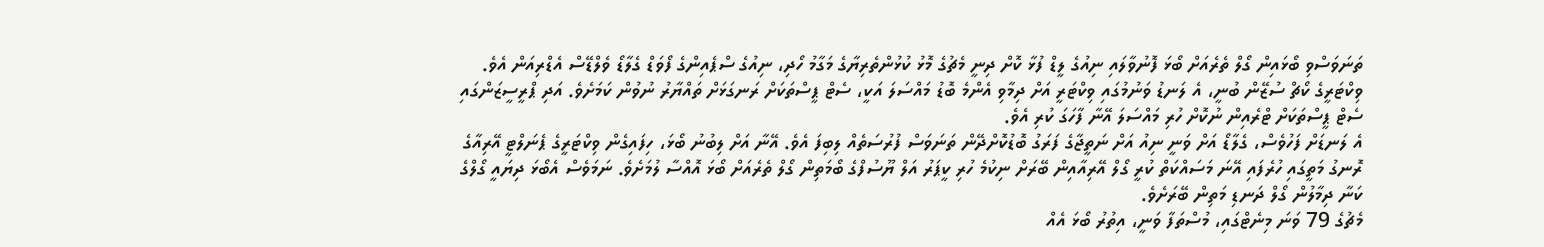ތަނަވަސްވި ބޯޅައިން ގޯލް ތެރެއަށް ބޯޅަ ފޮނުވާލައި ނިއުގެ ލީޑް ފުޅާ ކޮށް ދިނީ މެޗުގެ މޮޅު ކުޅުންތެރިޔާގެ މަގާމު ހޯދި، ނިއުގެ ސްޕެއިންގެ ފޯވަޑް ގެލާޑޯ ވެލްޑޭސް އެޑްރިއަން އެވެ.
ވިކްޓަރީގެ ކޯޗް ސުޒޭން ބުނީ، އެ ލަނޑު ވަނުމުގައި ވިކްޓަރީ އަށް ދިމާވި އެންމެ ބޮޑު މައްސަލަ އަކީ، ސެޓް ޕީސްތަކަށް ރަނގަޅަށް ތައްޔާރު ނުވުން ކަމަށެވެ. އަދި ޕްރީސީޒަންގައި ސެޓް ޕީސްތަކަށް ޓްރެއިން ނުކޮށް ހުރި މައްސަލަ އޭނާ ފާހަގަ ކުރި އެވެ.
އެ ލަނޑަށް ފަހުވެސް، ގެލާޑޯ އަށް ވަނީ ނިއު އަށް ނަތީޖާގެ ފަރަގު ބޮޑުކޮށްދޭން ތަނަވަސް ފުރުސަތެއް ލިބިފަ އެވެ. އޭނާ އަށް ލިބުނު ބޯޅަ، ހިފައިގެން ވިކްޓަރީގެ ޕެނަލްޓީ އޭރިއާގެ ރޮނގު މަތީގައި ހުރެފައި އޭނަ މަސައްކަތް ކުރީ ގޯލް އޭރިއާއިން ބޭރަށް ނިކުމެ ހުރި ކީޕަރު އަލް ޔޫސުފްގެ ބޯމަތިން ގޯލް ތެރެއަށް ބޯޅަ އޮއްސާ ލުމަށެވެ. ނަމަވެސް އެބޯޅަ ދިޔައީ ގޯލްގެ ކަނާ ދިމާލުން ގޯލް ދަނޑި މަތިން ބޭރަށެވެ.
މެޗުގެ 79 ވަނަ މިނެޓްގައި، މުސްތަފާ ވަނީ، އިތުރު ބޯޅަ އެއް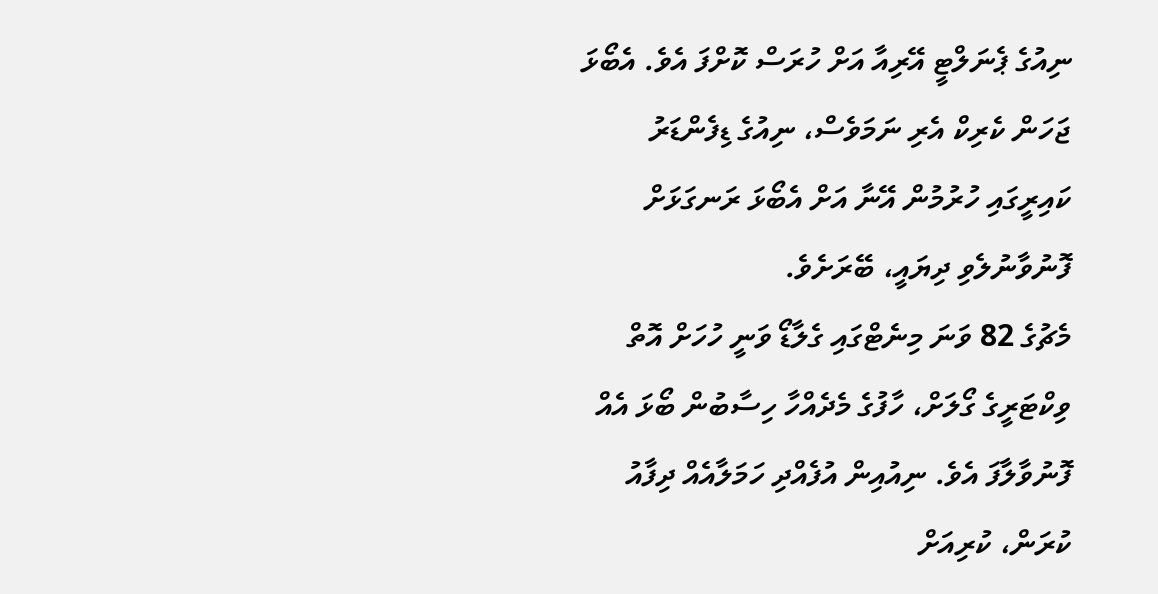ނިއުގެ ޕެނަލްޓީ އޭރިއާ އަށް ހުރަސް ކޮށްފަ އެވެ. އެބޯޅަ ޖަހަން ކެރިކް އެރި ނަމަވެސް، ނިއުގެ ޑިފެންޑަރު ކައިރީގައި ހުރުމުން އޭނާ އަށް އެބޯޅަ ރަނގަޅަށް ފޮނުވާނުލެވި ދިޔައީ، ބޭރަށެވެ.
މެޗުގެ 82 ވަނަ މިނެޓްގައި ގެލާޑޯ ވަނީ ހުހަށް އޮތް ވިކްޓަރީގެ ގޯލަށް، ހާފުގެ މެދެއްހާ ހިސާބުން ބޯޅަ އެއް ފޮނުވާލާފަ އެވެ. ނިއުއިން އުފެއްދި ހަމަލާއެއް ދިފާއު ކުރަން، ކުރިއަށް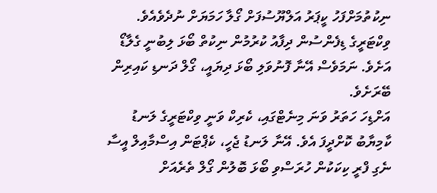ނިކުތުމަށްފަހު ކީޕަރު އަލްޔޫސުފަށް ގޯލާ ހަމަޔަށް ނުދެވެއެވެ. ވިކްޓަރީގެ ޑިފެންސުން ދިފާއު ކުރުމުން ނިކުތް ބޯޅަ ލިބުނީ ގެލާޑޯ އަށެވެ. ނަމަވެސް އޭނާ ފޮނުވަލި ބޯޅަ ދިޔައީ، ގޯލް ދަނޑި ކައިރިން ބޭރަށެވެ.
އަށްޑިހަ ހަތަރު ވަނަ މިނެޓްގައި، ކެރިކް ވަނީ ވިކްޓަރީގެ ލަނޑު ކާމިޔާބު ކޮށްދީފަ އެވެ. އޭނާ ލަނޑު ޖެހީ، ކެޕްޓަން އިސްމާއިލް އީސާ ނެގި ފްރީ ކިކަކުން ހުރަސްވި ބޯޅަ ބޮލުން ގޯލް ތެރެއަށް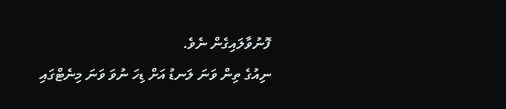ފޮނުވާލައިގެން ނެވެ.
ނިއުގެ ތިން ވަނަ ލަނޑު އަށް ޑިހަ ނުވަ ވަނަ މިނެޓްގައި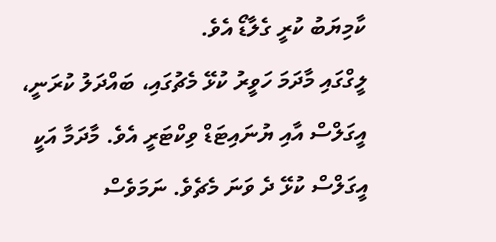ކާމިޔަބު ކުރީ ގެލާޑޯ އެވެ.
ލީގްގައި މާދަމަ ހަވީރު ކުޅޭ މެޗުގައި، ބައްދަލު ކުރަނީ، އީގަލްސް އާއި ޔުނައިޓަޑް ވިކްޓަރީ އެވެ. މާދަމާ އަކީ އީގަލްސް ކުޅޭ ދެ ވަނަ މެޗެވެ. ނަމަވެސް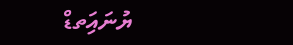ޔުނައިަތޑް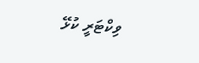ވިކްޓަރީ ކުޅޭ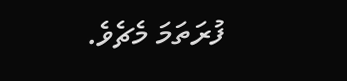ފުރަތަމަ މެޗެވެ.